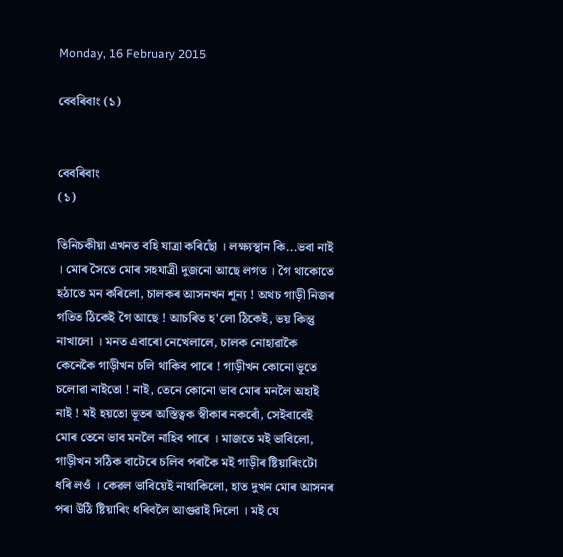Monday, 16 February 2015

বেবৰিবাং (১)


বেবৰিবাং
(১)

তিনিচকীয়া এখনত বহি যাত্ৰা কৰিছোঁ । লক্ষ্যস্থান কি...ভবা নাই । মোৰ সৈতে মোৰ সহযাত্ৰী দুজনো আছে লগত । গৈ থাকোতে হঠাতে মন কৰিলো, চালকৰ আসনখন শূন্য ! অথচ গাড়ী নিজৰ গতিত ঠিকেই গৈ আছে ! আচৰিত হ'লো ঠিকেই, ভয় কিন্তু নাখালো । মনত এবাৰো নেখেলালে, চালক নোহাৱাকৈ কেনেকৈ গাড়ীখন চলি থাকিব পাৰে ! গাড়ীখন কোনো ভূতে চলোৱা নাইতো ! নাই, তেনে কোনো ভাব মোৰ মনলৈ অহাই নাই ! মই হয়তো ভূতৰ অস্তিত্বক স্বীকাৰ নকৰোঁ, সেইবাবেই মোৰ তেনে ভাব মনলৈ নাহিব পাৰে । মাজতে মই ভাবিলো, গাড়ীখন সঠিক বাটেৰে চলিব পৰাকৈ মই গাড়ীৰ ষ্টিয়াৰিংটো ধৰি লওঁ । কেৱল ভাবিয়েই নাথাকিলো, হাত দুখন মোৰ আসনৰ পৰা উঠি ষ্টিয়াৰিং ধৰিবলৈ আগুৱাই দিলো । মই যে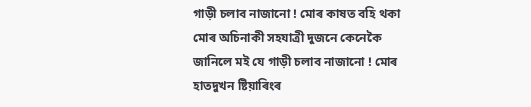গাড়ী চলাব নাজানো ! মোৰ কাষত বহি থকা মোৰ অচিনাকী সহযাত্ৰী দুজনে কেনেকৈ জানিলে মই যে গাড়ী চলাব নাজানো ! মোৰ হাতদুখন ষ্টিয়াৰিংৰ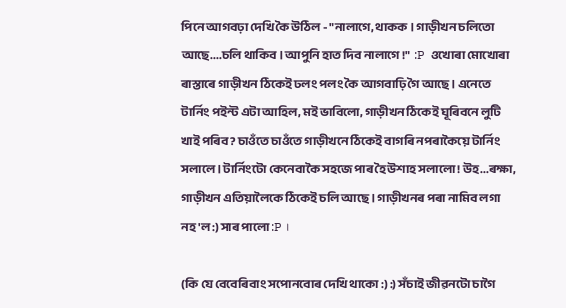পিনে আগবঢ়া দেখি কৈ উঠিল - "নালাগে, থাকক । গাড়ীখন চলিতো আছে....চলি থাকিব । আপুনি হাত দিব নালাগে !"  :P  ওখোৰা মোখোৰা ৰাস্তাৰে গাড়ীখন ঠিকেই ঢলং পলং কৈ আগবাঢ়ি গৈ আছে । এনেতে টাৰ্নিং পইন্ট এটা আহিল, মই ভাবিলো, গাড়ীখন ঠিকেই ঘূৰিবনে লুটি খাই পৰিব ? চাওঁতে চাওঁতে গাড়ীখনে ঠিকেই বাগৰি নপৰাকৈয়ে টাৰ্নিং সলালে । টাৰ্নিংটো কেনেবাকৈ সহজে পাৰ হৈ উশাহ সলালো ! উহ...ৰক্ষা, গাড়ীখন এতিয়ালৈকে ঠিকেই চলি আছে । গাড়ীখনৰ পৰা নামিব লগা নহ'ল :) সাৰ পালো :P ।

(কি যে বেবেৰিবাং সপোনবোৰ দেখি থাকো :) :) সঁচাই জীৱনটো চাগৈ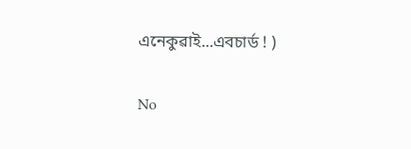এনেকুৱাই...এবচাৰ্ড ! )

No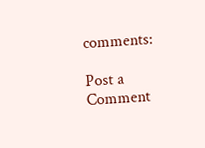comments:

Post a Comment